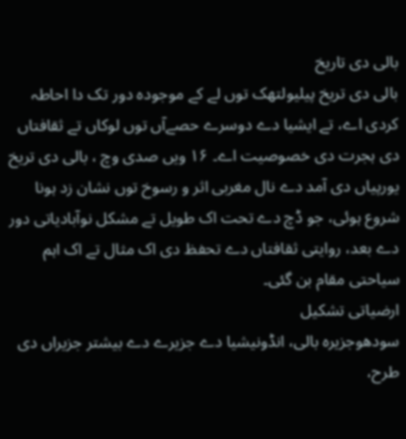بالی دی تاریخ
بالی دی تریخ پیلیولتھک توں لے کے موجودہ دور تک دا احاطہ کردی اے، تے ایشیا دے دوسرے حصےآں توں لوکاں تے ثقافتاں دی ہجرت دی خصوصیت اے۔ ۱۶ ویں صدی وچ ، بالی دی تریخ یورپیاں دی آمد دے نال مغربی اثر و رسوخ توں نشان زد ہونا شروع ہوئی، جو ڈچ دے تحت اک طویل تے مشکل نوآبادیاتی دور دے بعد، روايتی ثقافتاں دے تحفظ دی اک مثال تے اک اہم سیاحتی مقام بن گئی۔
ارضیاتی تشکیل
سودھوجزیرہ بالی، انڈونیشیا دے جزیرے دے بیشتر جزیراں دی طرح،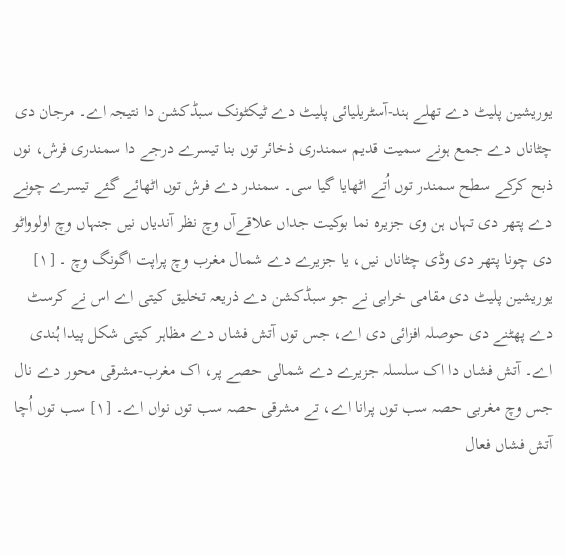یوریشین پلیٹ دے تھلے ہند-آسٹریلیائی پلیٹ دے ٹیکٹونک سبڈکشن دا نتیجہ اے۔ مرجان دی چٹاناں دے جمع ہونے سمیت قدیم سمندری ذخائر توں بنا تیسرے درجے دا سمندری فرش، نوں ذبح کرکے سطح سمندر توں اُتے اٹھایا گیا سی۔ سمندر دے فرش توں اٹھائے گئے تیسرے چونے دے پتھر دی تہاں ہن وی جزیرہ نما بوکیت جداں علاقےآں وچ نظر آندیاں نيں جنہاں وچ اولوواٹو دی چونا پتھر دی وڈی چٹاناں نيں، یا جزیرے دے شمال مغرب وچ پراپت اگونگ وچ ۔ [۱]
یوریشین پلیٹ دی مقامی خرابی نے جو سبڈکشن دے ذریعہ تخلیق کيتی اے اس نے کرسٹ دے پھٹنے دی حوصلہ افزائی دی اے، جس توں آتش فشاں دے مظاہر کیتی شکل پیدا ہُندی اے۔ آتش فشاں دا اک سلسلہ جزیرے دے شمالی حصے پر، اک مغرب-مشرقی محور دے نال جس وچ مغربی حصہ سب توں پرانا اے، تے مشرقی حصہ سب توں نواں اے۔ [۱] سب توں اُچا آتش فشاں فعال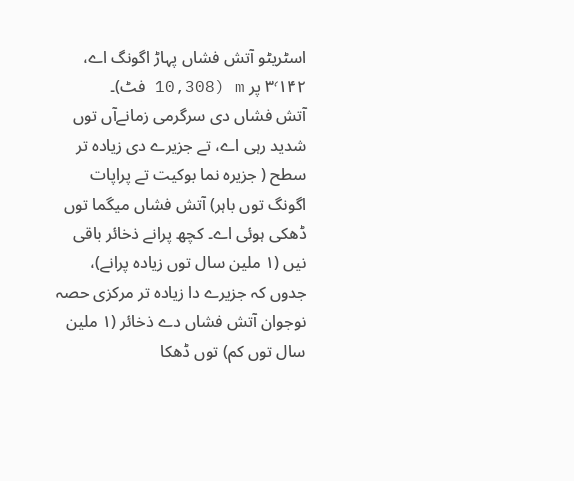اسٹریٹو آتش فشاں پہاڑ اگونگ اے، ۳٬۱۴۲ پر m (10,308 فٹ)۔
آتش فشاں دی سرگرمی زمانےآں توں شدید رہی اے، تے جزیرے دی زیادہ تر سطح ( جزیرہ نما بوکیت تے پراپات اگونگ توں باہر) آتش فشاں میگما توں ڈھکی ہوئی اے۔ کچھ پرانے ذخائر باقی نيں (۱ ملین سال توں زیادہ پرانے)، جدوں کہ جزیرے دا زیادہ تر مرکزی حصہ نوجوان آتش فشاں دے ذخائر (۱ ملین سال توں کم) توں ڈھکا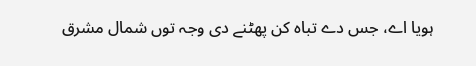ہويا اے، جس دے تباہ کن پھٹنے دی وجہ توں شمال مشرق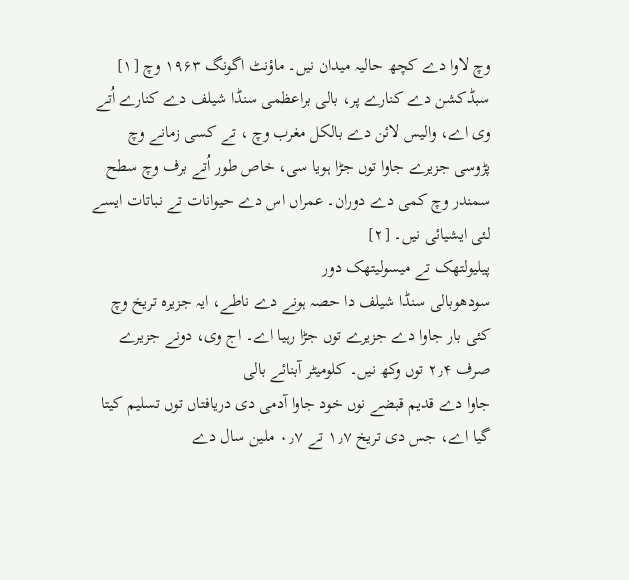وچ لاوا دے کچھ حالیہ میدان نيں۔ ماؤنٹ اگونگ ۱۹۶۳ وچ [۱]
سبڈکشن دے کنارے پر، بالی براعظمی سنڈا شیلف دے کنارے اُتے وی اے، والیس لائن دے بالکل مغرب وچ ، تے کسی زمانے وچ پڑوسی جزیرے جاوا توں جڑا ہويا سی، خاص طور اُتے برف وچ سطح سمندر وچ کمی دے دوران۔ عمراں اس دے حیوانات تے نباتات ايسے لئی ایشیائی نيں۔ [۲]
پیلیولتھک تے میسولیتھک دور
سودھوبالی سنڈا شیلف دا حصہ ہونے دے ناطے، ایہ جزیرہ تریخ وچ کئی بار جاوا دے جزیرے توں جڑا رہیا اے۔ اج وی، دونے جزیرے صرف ۲٫۴ توں وکھ نيں۔ کلومیٹر آبنائے بالی
جاوا دے قدیم قبضے نوں خود جاوا آدمی دی دریافتاں توں تسلیم کيتا گیا اے، جس دی تریخ ۱٫٧ تے ۰٫٧ ملین سال دے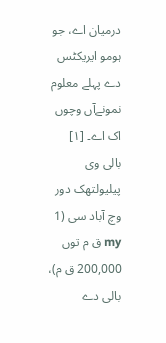درمیان اے، جو ہومو ایریکٹس دے پہلے معلوم نمونےآں وچوں اک اے۔ [۱]
بالی وی پیلیولتھک دور وچ آباد سی (1 my ق م توں 200,000 ق م)، بالی دے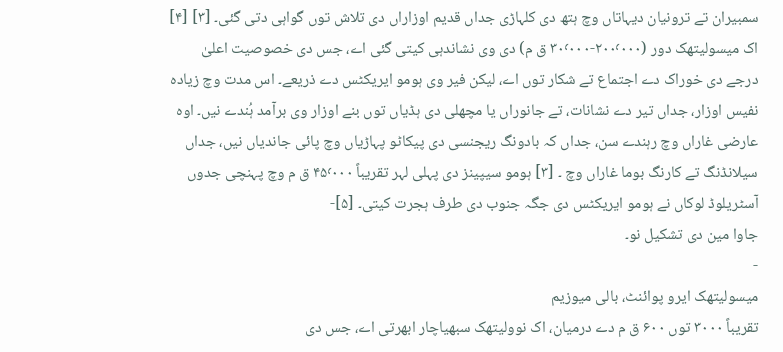سمبیران تے ترونیان دیہاتاں وچ ہتھ دی کلہاڑی جداں قدیم اوزاراں دی تلاش توں گواہی دتی گئی۔ [۳] [۴]
اک میسولیتھک دور (۲۰۰٬۰۰۰-۳۰٬۰۰۰ ق م) دی وی نشاندہی کيتی گئی اے، جس دی خصوصیت اعلیٰ درجے دی خوراک دے اجتماع تے شکار توں اے، لیکن فیر وی ہومو ایریکٹس دے ذریعے۔ اس مدت وچ زیادہ نفیس اوزار، جداں تیر دے نشانات، تے جانوراں یا مچھلی دی ہڈیاں توں بنے اوزار وی برآمد ہُندے نيں۔ اوہ عارضی غاراں وچ رہندے سن، جداں کہ بادونگ ریجنسی دی پیکاٹو پہاڑیاں وچ پائی جاندیاں نيں، جداں سیلانڈنگ تے کارنگ بوما غاراں وچ ۔ [۳] ہومو سیپینز دی پہلی لہر تقریباً ۴۵٬۰۰۰ ق م وچ پہنچی جدوں آسٹریلوڈ لوکاں نے ہومو ایریکٹس دی جگہ جنوب دی طرف ہجرت کيتی۔ [۵]-
جاوا مین دی تشکیل نو۔
-
میسولیتھک ایرو پوائنٹ، بالی میوزیم
تقریباً ۳۰۰۰ توں ۶۰۰ ق م دے درمیان، اک نوولیتھک سبھیاچار ابھرتی اے، جس دی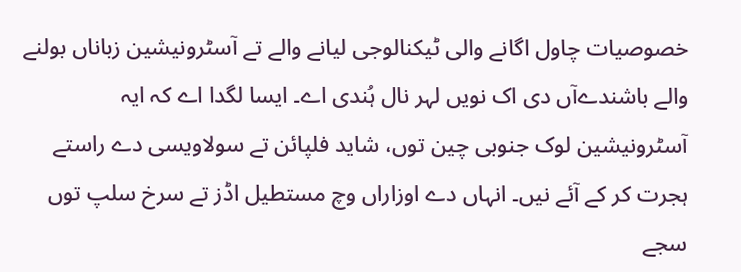خصوصیات چاول اگانے والی ٹیکنالوجی لیانے والے تے آسٹرونیشین زباناں بولنے والے باشندےآں دی اک نويں لہر نال ہُندی اے۔ ایسا لگدا اے کہ ایہ آسٹرونیشین لوک جنوبی چین توں، شاید فلپائن تے سولاویسی دے راستے ہجرت کر کے آئے نيں۔ انہاں دے اوزاراں وچ مستطیل اڈز تے سرخ سلپ توں سجے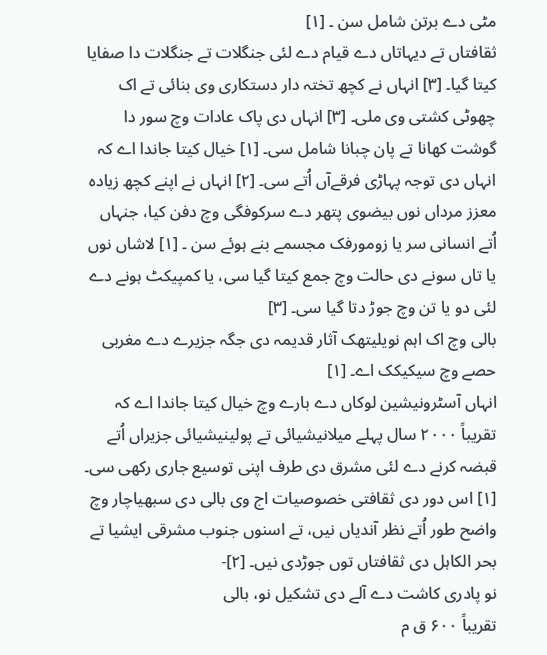مٹی دے برتن شامل سن ۔ [۱]
ثقافتاں تے دیہاتاں دے قیام دے لئی جنگلات تے جنگلات دا صفایا کيتا گیا۔ [۳] انہاں نے کچھ تختہ دار دستکاری وی بنائی تے اک چھوٹی کشتی وی ملی۔ [۳] انہاں دی پاک عادات وچ سور دا گوشت کھانا تے پان چبانا شامل سی۔ [۱] خیال کيتا جاندا اے کہ انہاں دی توجہ پہاڑی فرقےآں اُتے سی۔ [۲] انہاں نے اپنے کچھ زیادہ معزز مرداں نوں بیضوی پتھر دے سرکوفگی وچ دفن کیا، جنہاں اُتے انسانی سر یا زومورفک مجسمے بنے ہوئے سن ۔ [۱] لاشاں نوں یا تاں سونے دی حالت وچ جمع کيتا گیا سی، یا کمپیکٹ ہونے دے لئی دو یا تن وچ جوڑ دتا گیا سی۔ [۳]
بالی وچ اک اہم نویلیتھک آثار قدیمہ دی جگہ جزیرے دے مغربی حصے وچ سیکیکک اے۔ [۱]
انہاں آسٹرونیشین لوکاں دے بارے وچ خیال کيتا جاندا اے کہ تقریباً ۲۰۰۰ سال پہلے میلانیشیائی تے پولینیشیائی جزیراں اُتے قبضہ کرنے دے لئی مشرق دی طرف اپنی توسیع جاری رکھی سی۔ [۱] اس دور دی ثقافتی خصوصیات اج وی بالی دی سبھیاچار وچ واضح طور اُتے نظر آندیاں نيں، تے اسنوں جنوب مشرقی ایشیا تے بحر الکاہل دی ثقافتاں توں جوڑدی نيں۔ [۲]-
نو پادری کاشت دے آلے دی تشکیل نو، بالی
تقریباً ۶۰۰ ق م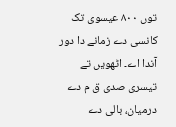توں ۸۰۰ عیسوی تک کانسی دے زمانے دا دور آندا اے۔ اٹھويں تے تیسری صدی ق م دے درمیان، بالی دے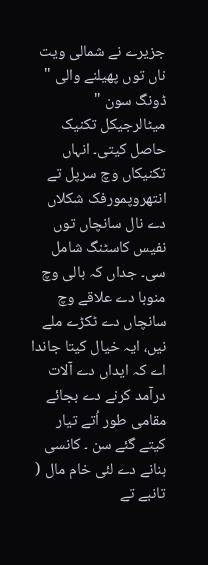جزیرے نے شمالی ویت ناں توں پھیلنے والی " ڈونگ سون " میٹالرجیکل تکنیک حاصل کيتی۔ انہاں تکنیکاں وچ سرپل تے انتھروپمورفک شکلاں دے نال سانچاں توں نفیس کاسٹنگ شامل سی۔ جداں کہ بالی وچ منوبا دے علاقے وچ سانچاں دے ٹکڑے ملے نيں، ایہ خیال کيتا جاندا اے کہ ایداں دے آلات درآمد کرنے دے بجائے مقامی طور اُتے تیار کیتے گئے سن ۔ کانسی بنانے دے لئی خام مال ( تانبے تے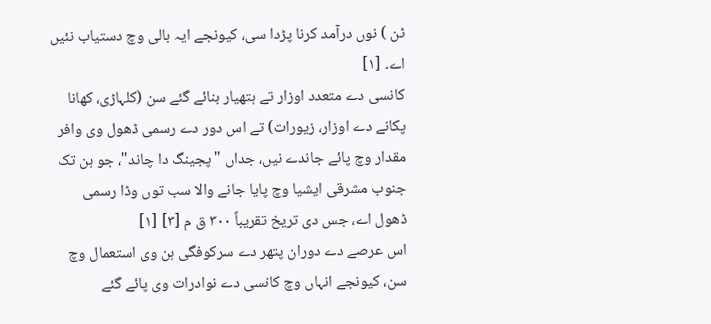ٹن ) نوں درآمد کرنا پڑدا سی، کیونجے ایہ بالی وچ دستیاب نئيں اے۔ [۱]
کانسی دے متعدد اوزار تے ہتھیار بنائے گئے سن (کلہاڑی، کھانا پکانے دے اوزار، زیورات) تے اس دور دے رسمی ڈھول وی وافر مقدار وچ پائے جاندے نيں، جداں "پجینگ دا چاند"، جو ہن تک جنوب مشرقی ایشیا وچ پایا جانے والا سب توں وڈا رسمی ڈھول اے، جس دی تریخ تقریباً ۳۰۰ ق م [۳] [۱]
اس عرصے دے دوران پتھر دے سرکوفگی ہن وی استعمال وچ سن، کیونجے انہاں وچ کانسی دے نوادرات وی پائے گئے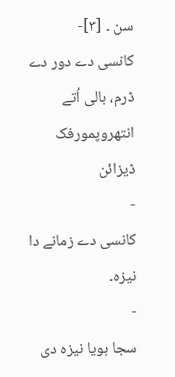سن ۔ [۳]-
کانسی دے دور دے ڈرم، بالی اُتے انتھروپمورفک ڈیزائن
-
کانسی دے زمانے دا نیزہ۔
-
سجا ہويا نیزہ دی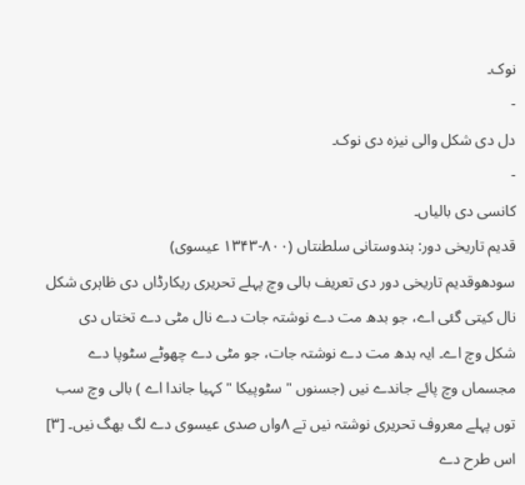نوک۔
-
دل دی شکل والی نیزہ دی نوک۔
-
کانسی دی بالیاں۔
قدیم تاریخی دور: ہندوستانی سلطنتاں (۸۰۰-۱۳۴۳ عیسوی)
سودھوقدیم تاریخی دور دی تعریف بالی وچ پہلے تحریری ریکارڈاں دی ظاہری شکل نال کيتی گئی اے، جو بدھ مت دے نوشتہ جات دے نال مٹی دے تختاں دی شکل وچ اے۔ ایہ بدھ مت دے نوشتہ جات، جو مٹی دے چھوٹے سٹوپا دے مجسماں وچ پائے جاندے نيں (جسنوں " سٹوپیکا " کہیا جاندا اے ) بالی وچ سب توں پہلے معروف تحریری نوشتہ نيں تے ۸واں صدی عیسوی دے لگ بھگ نيں۔ [۳] اس طرح دے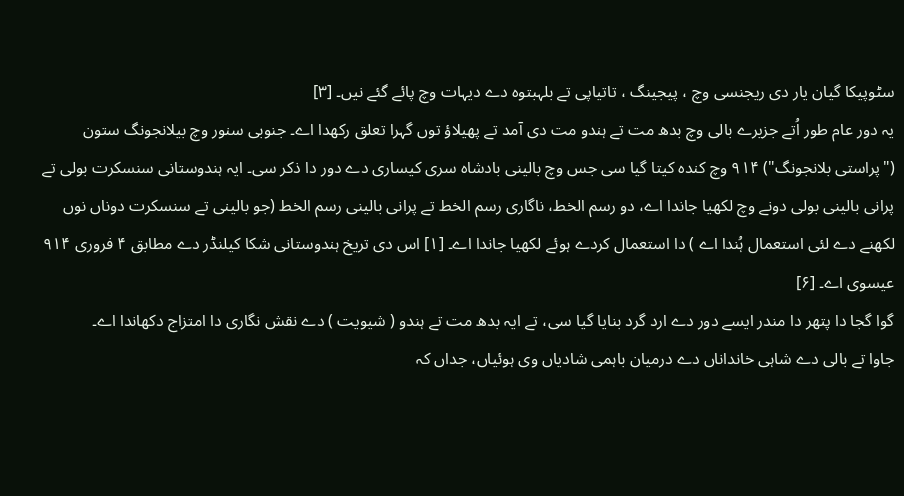سٹوپیکا گیان یار دی ریجنسی وچ ، پیجینگ ، تاتیاپی تے بلہبتوہ دے دیہات وچ پائے گئے نيں۔ [۳]
یہ دور عام طور اُتے جزیرے بالی وچ بدھ مت تے ہندو مت دی آمد تے پھیلاؤ توں گہرا تعلق رکھدا اے۔ جنوبی سنور وچ بیلانجونگ ستون ("پراستی بلانجونگ") ۹۱۴ وچ کندہ کيتا گیا سی جس وچ بالینی بادشاہ سری کیساری دے دور دا ذکر سی۔ ایہ ہندوستانی سنسکرت بولی تے پرانی بالینی بولی دونے وچ لکھیا جاندا اے، دو رسم الخط، ناگاری رسم الخط تے پرانی بالینی رسم الخط (جو بالینی تے سنسکرت دوناں نوں لکھنے دے لئی استعمال ہُندا اے ) دا استعمال کردے ہوئے لکھیا جاندا اے۔ [۱] اس دی تریخ ہندوستانی شکا کیلنڈر دے مطابق ۴ فروری ۹۱۴ عیسوی اے۔ [۶]
گوا گجا دا پتھر دا مندر ايسے دور دے ارد گرد بنایا گیا سی، تے ایہ بدھ مت تے ہندو ( شیویت ) دے نقش نگاری دا امتزاج دکھاندا اے۔
جاوا تے بالی دے شاہی خانداناں دے درمیان باہمی شادیاں وی ہوئیاں، جداں کہ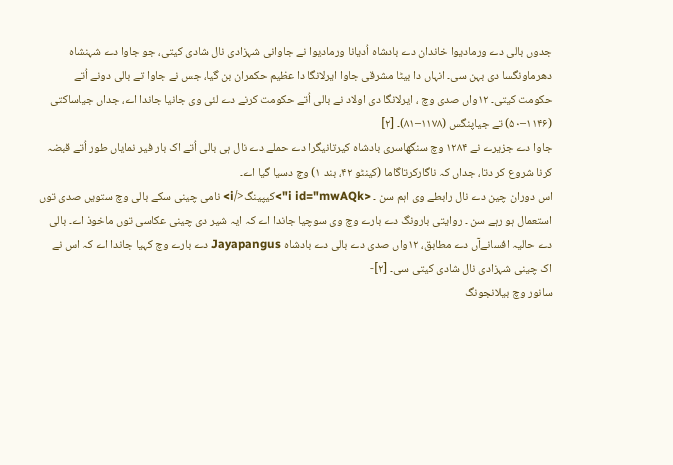جدوں بالی دے ورمادیوا خاندان دے بادشاہ اُدیانا ورمادیوا نے جاوانی شہزادی نال شادی کيتی، جو جاوا دے شہنشاہ دھرماونگسا دی بہن سی۔ انہاں دا بیٹا مشرقی جاوا ایرلانگا دا عظیم حکمران بن گیا، جس نے جاوا تے بالی دونے اُتے حکومت کیتی۔ ۱۲واں صدی وچ ، ایرلانگا دی اولاد نے بالی اُتے حکومت کرنے دے لئی وی جانیا جاندا اے، جداں جیاساکتی (۱۱۴۶–۵۰) تے جیاپنگس (۱۱٧۸–۸۱)۔ [۲]
جاوا دے جزیرے نے ۱۲۸۴ وچ سنگھاسری بادشاہ کیرتانیگرا دے حملے دے نال ہی بالی اُتے اک بار فیر نمایاں طور اُتے قبضہ کرنا شروع کر دتا، جداں کہ ناگارکرتاگاما (کینٹو ۴۲، بند ۱) وچ دسیا گیا اے۔
اس دوران چین دے نال رابطے وی اہم سن ۔ <i id="mwAQk">کیپینگ</i> نامی چینی سکے بالی وچ ستويں صدی توں استعمال ہو رہے سن ۔ روايتی بارونگ دے بارے وچ وی سوچیا جاندا اے کہ ایہ شیر دی چینی عکاسی توں ماخوذ اے۔ بالی دے حالیہ افسانےآں دے مطابق، ۱۲واں صدی دے بالی دے بادشاہ Jayapangus دے بارے وچ کہیا جاندا اے کہ اس نے اک چینی شہزادی نال شادی کيتی سی۔ [۲]-
سانور وچ بیلانجونگ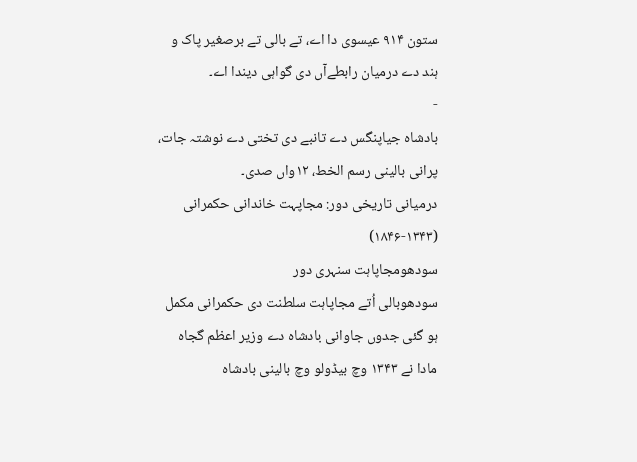ستون ۹۱۴ عیسوی دا اے، تے بالی تے برصغیر پاک و ہند دے درمیان رابطےآں دی گواہی دیندا اے۔
-
بادشاہ جیاپنگس دے تانبے دی تختی دے نوشتہ جات، پرانی بالینی رسم الخط، ۱۲واں صدی۔
درمیانی تاریخی دور: مجاپہت خاندانی حکمرانی (۱۳۴۳-۱۸۴۶)
سودھومجاپاہت سنہری دور
سودھوبالی اُتے مجاپاہت سلطنت دی حکمرانی مکمل ہو گئی جدوں جاوانی بادشاہ دے وزیر اعظم گجاہ مادا نے ۱۳۴۳ وچ بیڈولو وچ بالینی بادشاہ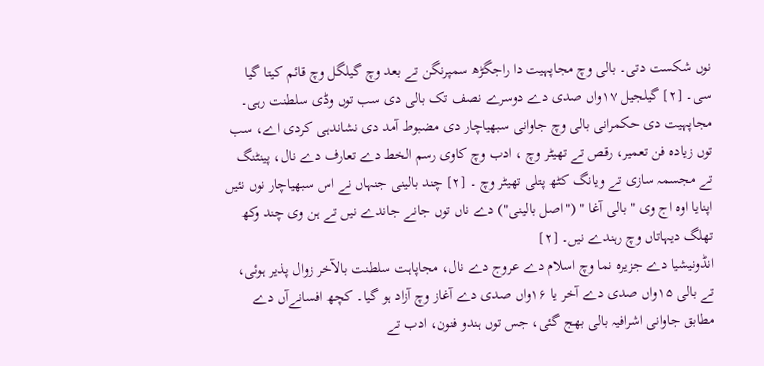نوں شکست دتی۔ بالی وچ مجاپہیت دا راجگڑھ سمپرنگن تے بعد وچ گیلگل وچ قائم کيتا گیا سی۔ [۲] گیلجیل ۱٧واں صدی دے دوسرے نصف تک بالی دی سب توں وڈی سلطنت رہی۔
مجاپہیت دی حکمرانی بالی وچ جاوانی سبھیاچار دی مضبوط آمد دی نشاندہی کردی اے، سب توں زیادہ فن تعمیر، رقص تے تھیٹر وچ ، ادب وچ کاوی رسم الخط دے تعارف دے نال، پینٹنگ تے مجسمہ سازی تے ویانگ کٹھ پتلی تھیٹر وچ ۔ [۲] چند بالینی جنہاں نے اس سبھیاچار نوں نئيں اپنایا اوہ اج وی " بالی آغا " ("اصل بالینی") دے ناں توں جانے جاندے نيں تے ہن وی چند وکھ تھلگ دیہاتاں وچ رہندے نيں۔ [۲]
انڈونیشیا دے جزیرہ نما وچ اسلام دے عروج دے نال، مجاپاہت سلطنت بالآخر زوال پذیر ہوئی، تے بالی ۱۵واں صدی دے آخر یا ۱۶واں صدی دے آغاز وچ آزاد ہو گیا۔ کچھ افسانےآں دے مطابق جاوانی اشرافیہ بالی بھج گئی، جس توں ہندو فنون، ادب تے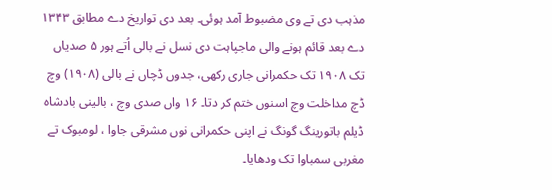مذہب دی تے وی مضبوط آمد ہوئی۔ بعد دی تواریخ دے مطابق ۱۳۴۳ دے بعد قائم ہونے والی ماجپاہت دی نسل نے بالی اُتے ہور ۵ صدیاں تک ۱۹۰۸ تک حکمرانی جاری رکھی، جدوں ڈچاں نے بالی (۱۹۰۸) وچ ڈچ مداخلت وچ اسنوں ختم کر دتا۔ ۱۶ واں صدی وچ ، بالینی بادشاہ ڈیلم باتورینگ گونگ نے اپنی حکمرانی نوں مشرقی جاوا ، لومبوک تے مغربی سمباوا تک ودھایا۔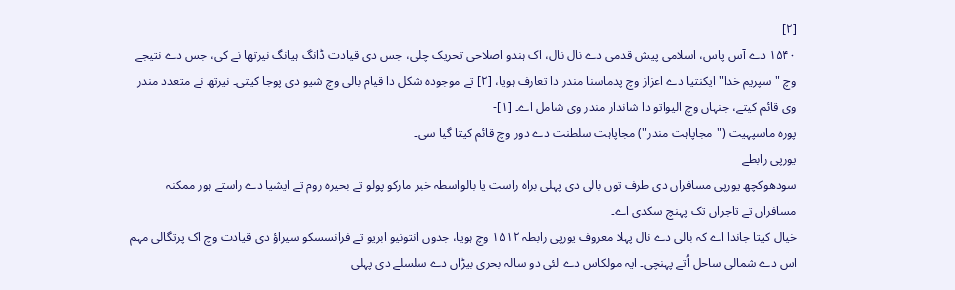[۲]
۱۵۴۰ دے آس پاس، اسلامی پیش قدمی دے نال نال، اک ہندو اصلاحی تحریک چلی، جس دی قیادت ڈانگ ہیانگ نیرتھا نے کی، جس دے نتیجے وچ "سپریم خدا" ایکنتیا دے اعزاز وچ پدماسنا مندر دا تعارف ہويا، [۲] تے موجودہ شکل دا قیام بالی وچ شیو دی پوجا کيتی۔ نیرتھ نے متعدد مندر وی قائم کیتے، جنہاں وچ الیواتو دا شاندار مندر وی شامل اے۔ [۱]-
پورہ ماسپہیت ("مجاپاہت مندر") مجاپاہت سلطنت دے دور وچ قائم کيتا گیا سی۔
یورپی رابطے
سودھوکچھ یورپی مسافراں دی طرف توں بالی دی پہلی براہ راست یا بالواسطہ خبر مارکو پولو تے بحیرہ روم تے ایشیا دے راستے ہور ممکنہ مسافراں تے تاجراں تک پہنچ سکدی اے۔
خیال کيتا جاندا اے کہ بالی دے نال پہلا معروف یورپی رابطہ ۱۵۱۲ وچ ہويا، جدوں انتونیو ابریو تے فرانسسکو سیراؤ دی قیادت وچ اک پرتگالی مہم اس دے شمالی ساحل اُتے پہنچی۔ ایہ مولکاس دے لئی دو سالہ بحری بیڑاں دے سلسلے دی پہلی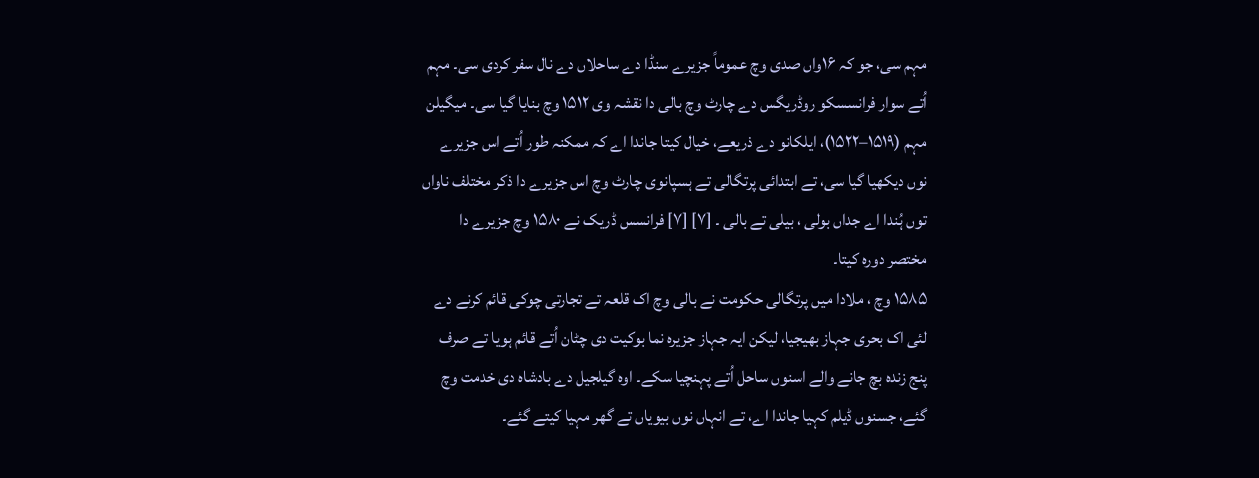مہم سی، جو کہ ۱۶واں صدی وچ عموماً جزیرے سنڈا دے ساحلاں دے نال سفر کردی سی۔ مہم اُتے سوار فرانسسکو روڈریگس دے چارٹ وچ بالی دا نقشہ وی ۱۵۱۲ وچ بنایا گیا سی۔ میگیلن مہم (۱۵۱۹–۱۵۲۲)، ایلکانو دے ذریعے، خیال کيتا جاندا اے کہ ممکنہ طور اُتے اس جزیرے نوں دیکھیا گیا سی، تے ابتدائی پرتگالی تے ہسپانوی چارٹ وچ اس جزیرے دا ذکر مختلف ناواں توں ہُندا اے جداں بولی ، بیلی تے بالی ۔ [۷] [۷] فرانسس ڈریک نے ۱۵۸۰ وچ جزیرے دا مختصر دورہ کيتا۔
۱۵۸۵ وچ ، ملادا ميں پرتگالی حکومت نے بالی وچ اک قلعہ تے تجارتی چوکی قائم کرنے دے لئی اک بحری جہاز بھیجیا، لیکن ایہ جہاز جزیرہ نما بوکیت دی چٹان اُتے قائم ہويا تے صرف پنج زندہ بچ جانے والے اسنوں ساحل اُتے پہنچیا سکے۔ اوہ گیلجیل دے بادشاہ دی خدمت وچ گئے، جسنوں ڈیلم کہیا جاندا اے، تے انہاں نوں بیویاں تے گھر مہیا کیتے گئے۔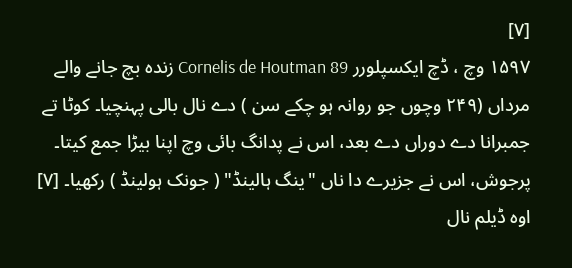[۷]
۱۵۹٧ وچ ، ڈچ ایکسپلورر Cornelis de Houtman 89 زندہ بچ جانے والے مرداں (۲۴۹ وچوں جو روانہ ہو چکے سن ) دے نال بالی پہنچیا۔ کوٹا تے جمبرانا دے دوراں دے بعد، اس نے پدانگ بائی وچ اپنا بیڑا جمع کيتا۔ پرجوش، اس نے جزیرے دا ناں "ینگ ہالینڈ" ( جونک ہولینڈ ) رکھیا۔ [۷] اوہ ڈیلم نال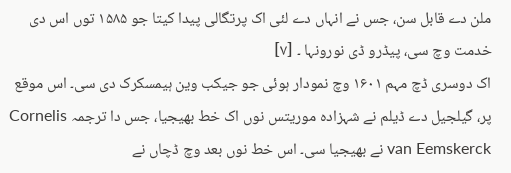ملن دے قابل سن، جس نے انہاں دے لئی اک پرتگالی پیدا کيتا جو ۱۵۸۵ توں اس دی خدمت وچ سی، پیڈرو ڈی نورونہا ۔ [۷]
اک دوسری ڈچ مہم ۱۶۰۱ وچ نمودار ہوئی جو جیکب وین ہیمسکرک دی سی۔ اس موقع پر، گیلجیل دے ڈیلم نے شہزادہ موریتس نوں اک خط بھیجیا، جس دا ترجمہ Cornelis van Eemskerck نے بھیجیا سی۔ اس خط نوں بعد وچ ڈچاں نے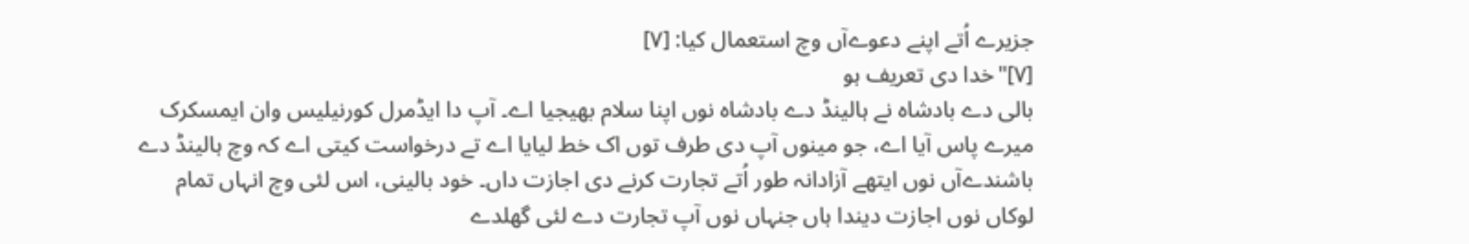جزیرے اُتے اپنے دعوےآں وچ استعمال کیا: [۷]
[۷]"خدا دی تعریف ہو
بالی دے بادشاہ نے ہالینڈ دے بادشاہ نوں اپنا سلام بھیجیا اے۔ آپ دا ایڈمرل کورنیلیس وان ایمسکرک میرے پاس آیا اے، جو مینوں آپ دی طرف توں اک خط لیایا اے تے درخواست کيتی اے کہ وچ ہالینڈ دے باشندےآں نوں ایتھے آزادانہ طور اُتے تجارت کرنے دی اجازت داں۔ خود بالینی، اس لئی وچ انہاں تمام لوکاں نوں اجازت دیندا ہاں جنہاں نوں آپ تجارت دے لئی گھلدے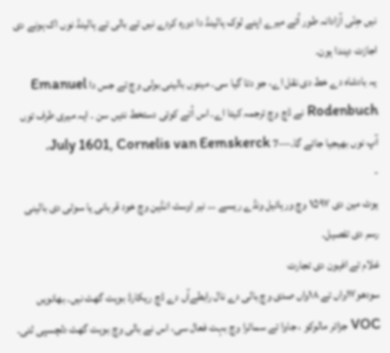نيں جِنّی آزادانہ طور اُتے میرے اپنے لوک ہالینڈ دا دورہ کردے نيں تے بالی تے ہالینڈ نوں اک ہونے دی اجازت دیندا ہون۔
یہ بادشاہ دے خط دی نقل اے، جو دتا گیا سی۔ مینوں بالینی بولی وچ تے جس دا Emanuel Rodenbuch نے ڈچ وچ ترجمہ کيتا اے۔ اس اُتے کوئی دستخط نئيں سن ۔ ایہ میری طرف توں آپ نوں بھیجیا جائے گا۔—7 July 1601, Cornelis van Eemskerck.
-
ہوٹ مین دی ۱۵۹٧ وچ ورہائیل ونڈے ریسے … نیر اوسٹ انڈین وچ خود قربانی یا سوٹی دی بالینی رسم دی تفصیل۔
غلام تے افیون دی تجارت
سودھو۱٧واں تے ۱۸واں صدی وچ بالی دے نال رابطےآں دے ڈچ ریکارڈ بوہت گھٹ نيں۔ بھانويں VOC جزائر مالوکو ، جاوا تے سماٹرا وچ بہت فعال سی، اس نے بالی وچ بوہت گھٹ دلچسپی لئی۔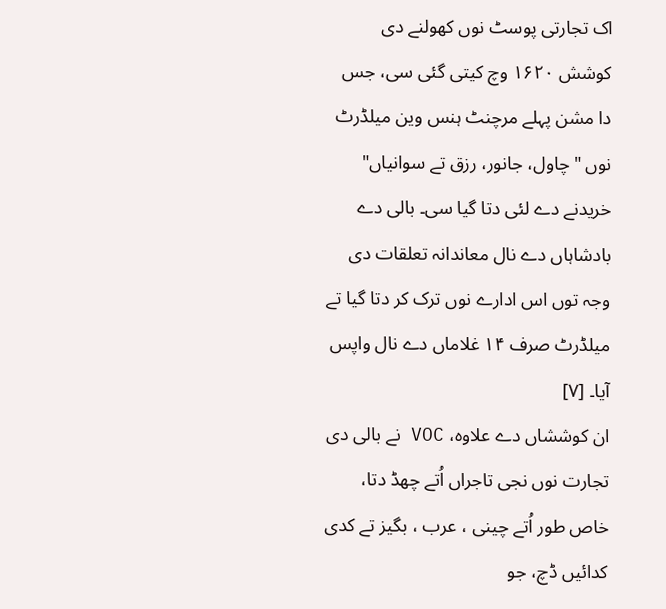اک تجارتی پوسٹ نوں کھولنے دی کوشش ۱۶۲۰ وچ کيتی گئی سی، جس دا مشن پہلے مرچنٹ ہنس وین میلڈرٹ نوں "چاول، جانور، رزق تے سوانیاں" خریدنے دے لئی دتا گیا سی۔ بالی دے بادشاہاں دے نال معاندانہ تعلقات دی وجہ توں اس ادارے نوں ترک کر دتا گیا تے میلڈرٹ صرف ۱۴ غلاماں دے نال واپس آیا۔ [۷]
ان کوششاں دے علاوہ، VOC نے بالی دی تجارت نوں نجی تاجراں اُتے چھڈ دتا، خاص طور اُتے چینی ، عرب ، بگیز تے کدی کدائيں ڈچ، جو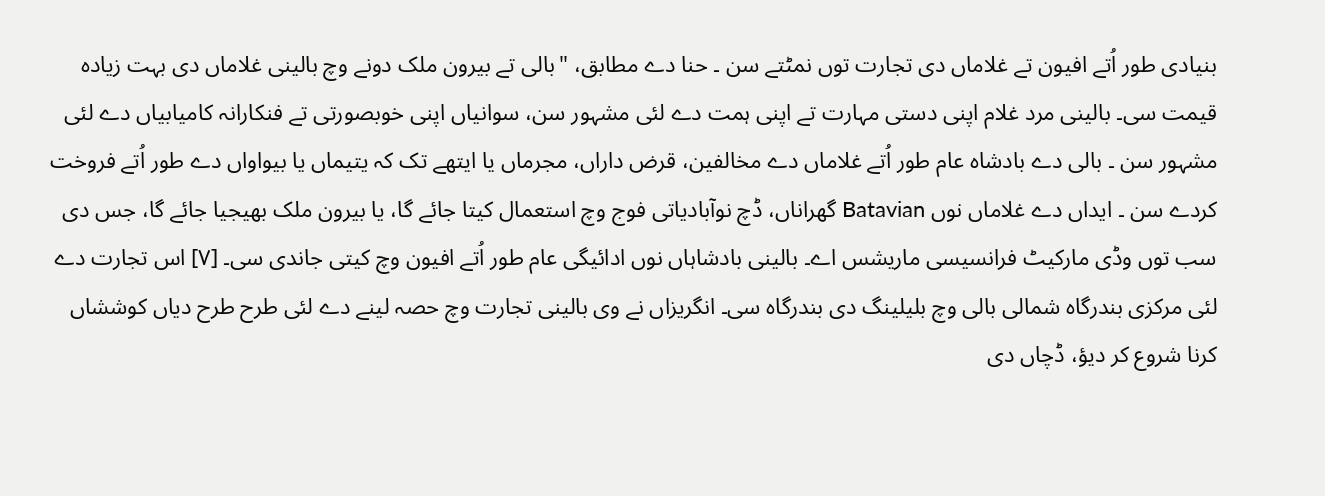بنیادی طور اُتے افیون تے غلاماں دی تجارت توں نمٹتے سن ۔ حنا دے مطابق، "بالی تے بیرون ملک دونے وچ بالینی غلاماں دی بہت زیادہ قیمت سی۔ بالینی مرد غلام اپنی دستی مہارت تے اپنی ہمت دے لئی مشہور سن، سوانیاں اپنی خوبصورتی تے فنکارانہ کامیابیاں دے لئی مشہور سن ۔ بالی دے بادشاہ عام طور اُتے غلاماں دے مخالفین، قرض داراں، مجرماں یا ایتھے تک کہ یتیماں یا بیواواں دے طور اُتے فروخت کردے سن ۔ ایداں دے غلاماں نوں Batavian گھراناں، ڈچ نوآبادیاتی فوج وچ استعمال کيتا جائے گا، یا بیرون ملک بھیجیا جائے گا، جس دی سب توں وڈی مارکیٹ فرانسیسی ماریشس اے۔ بالینی بادشاہاں نوں ادائیگی عام طور اُتے افیون وچ کيتی جاندی سی۔ [۷] اس تجارت دے لئی مرکزی بندرگاہ شمالی بالی وچ بلیلینگ دی بندرگاہ سی۔ انگریزاں نے وی بالینی تجارت وچ حصہ لینے دے لئی طرح طرح دیاں کوششاں کرنا شروع کر دیؤ، ڈچاں دی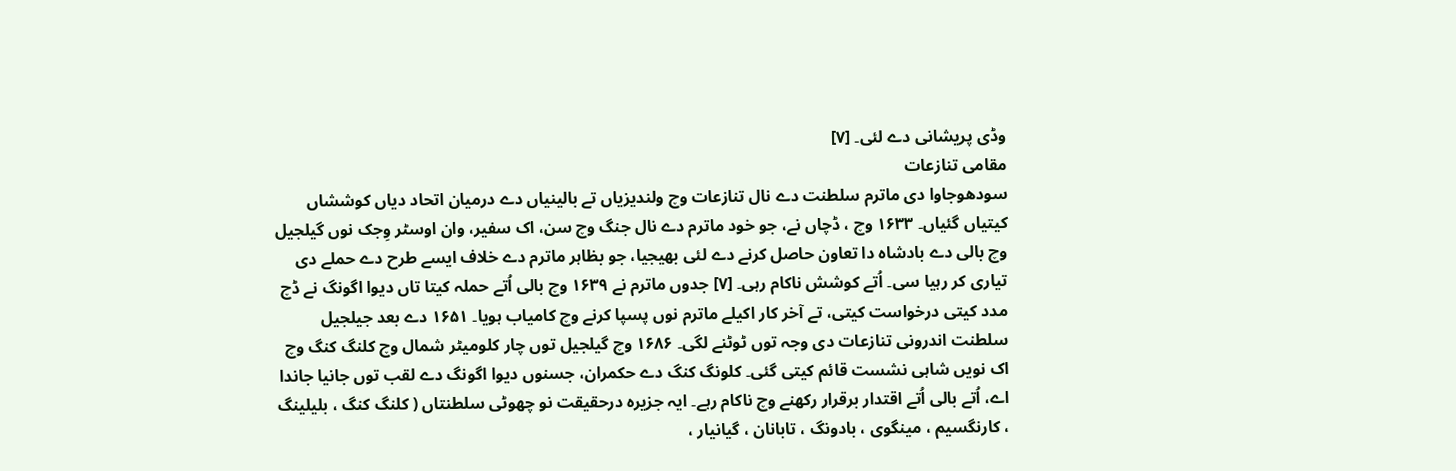وڈی پریشانی دے لئی۔ [۷]
مقامی تنازعات
سودھوجاوا دی ماترم سلطنت دے نال تنازعات وچ ولندیزیاں تے بالینیاں دے درمیان اتحاد دیاں کوششاں کيتیاں گئیاں۔ ۱۶۳۳ وچ ، ڈچاں نے، جو خود ماترم دے نال جنگ وچ سن، اک سفیر، وان اوسٹر وِجک نوں گیلجیل وچ بالی دے بادشاہ دا تعاون حاصل کرنے دے لئی بھیجیا، جو بظاہر ماترم دے خلاف ايسے طرح دے حملے دی تیاری کر رہیا سی۔ اُتے کوشش ناکام رہی۔ [۷] جدوں ماترم نے ۱۶۳۹ وچ بالی اُتے حملہ کيتا تاں دیوا اگونگ نے ڈچ مدد کيتی درخواست کيتی، تے آخر کار اکیلے ماترم نوں پسپا کرنے وچ کامیاب ہويا۔ ۱۶۵۱ دے بعد جیلجیل سلطنت اندرونی تنازعات دی وجہ توں ٹوٹنے لگی۔ ۱۶۸۶ وچ گیلجیل توں چار کلومیٹر شمال وچ کلنگ کنگ وچ اک نويں شاہی نشست قائم کيتی گئی۔ کلونگ کنگ دے حکمران، جسنوں دیوا اگونگ دے لقب توں جانیا جاندا اے، اُتے بالی اُتے اقتدار برقرار رکھنے وچ ناکام رہے۔ ایہ جزیرہ درحقیقت نو چھوٹی سلطنتاں ( کلنگ کنگ ، بلیلینگ ، کارنگسیم ، مینگوی ، بادونگ ، تابانان ، گیانیار ،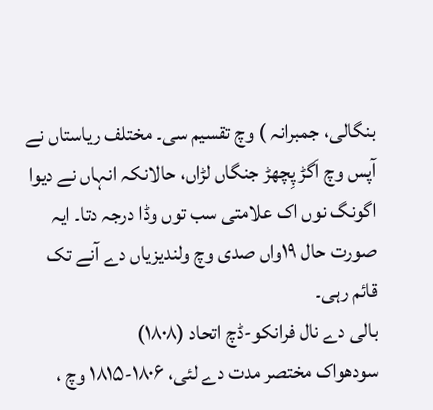بنگالی، جمبرانہ ) وچ تقسیم سی۔ مختلف ریاستاں نے آپس وچ اَگڑ پِچھڑ جنگاں لڑاں، حالانکہ انہاں نے دیوا اگونگ نوں اک علامتی سب توں وڈا درجہ دتا۔ ایہ صورت حال ۱۹واں صدی وچ ولندیزیاں دے آنے تک قائم رہی۔
بالی دے نال فرانکو-ڈچ اتحاد (۱۸۰۸)
سودھواک مختصر مدت دے لئی، ۱۸۰۶-۱۸۱۵ وچ ،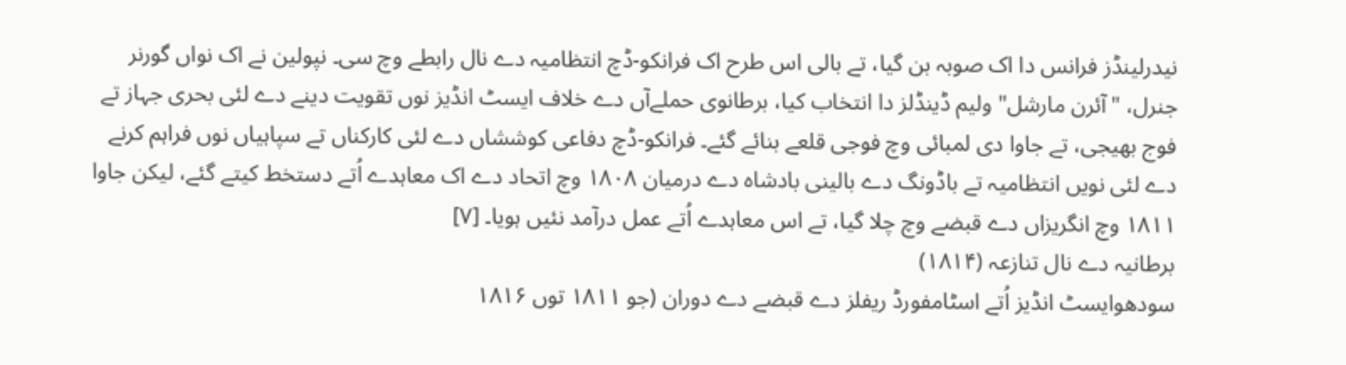نیدرلینڈز فرانس دا اک صوبہ بن گیا، تے بالی اس طرح اک فرانکو-ڈچ انتظامیہ دے نال رابطے وچ سی۔ نپولین نے اک نواں گورنر جنرل، "آئرن مارشل" ولیم ڈینڈلز دا انتخاب کیا، برطانوی حملےآں دے خلاف ایسٹ انڈیز نوں تقویت دینے دے لئی بحری جہاز تے فوج بھیجی، تے جاوا دی لمبائی وچ فوجی قلعے بنائے گئے۔ فرانکو-ڈچ دفاعی کوششاں دے لئی کارکناں تے سپاہیاں نوں فراہم کرنے دے لئی نويں انتظامیہ تے باڈونگ دے بالینی بادشاہ دے درمیان ۱۸۰۸ وچ اتحاد دے اک معاہدے اُتے دستخط کیتے گئے، لیکن جاوا ۱۸۱۱ وچ انگریزاں دے قبضے وچ چلا گیا، تے اس معاہدے اُتے عمل درآمد نئيں ہويا۔ [۷]
برطانیہ دے نال تنازعہ (۱۸۱۴)
سودھوایسٹ انڈیز اُتے اسٹامفورڈ ریفلز دے قبضے دے دوران (جو ۱۸۱۱ توں ۱۸۱۶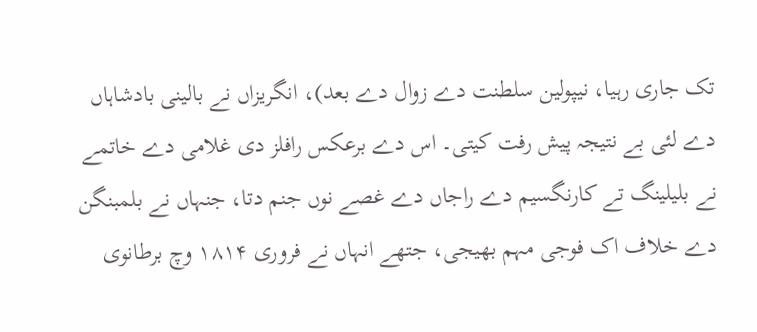تک جاری رہیا، نیپولین سلطنت دے زوال دے بعد)، انگریزاں نے بالینی بادشاہاں دے لئی بے نتیجہ پیش رفت کيتی۔ اس دے برعکس رافلز دی غلامی دے خاتمے نے بلیلینگ تے کارنگسیم دے راجاں دے غصے نوں جنم دتا، جنہاں نے بلمبنگن دے خلاف اک فوجی مہم بھیجی، جتھے انہاں نے فروری ۱۸۱۴ وچ برطانوی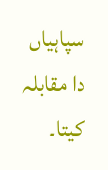سپاہیاں دا مقابلہ کيتا۔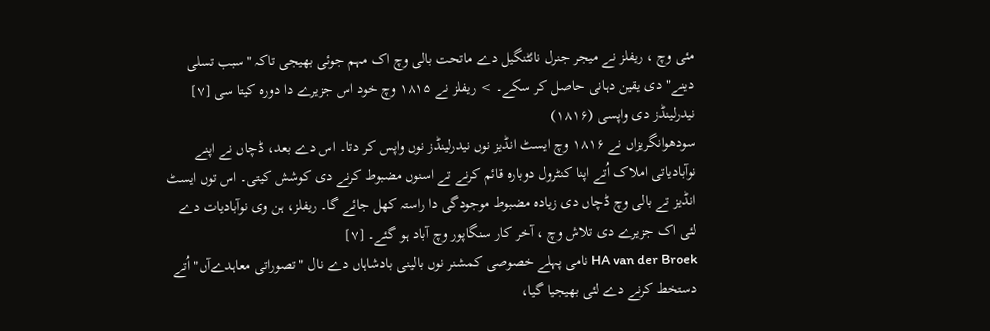مئی وچ ، ریفلز نے میجر جنرل نائٹنگیل دے ماتحت بالی وچ اک مہم جوئی بھیجی تاکہ "سبب تسلی دینے" دی یقین دہانی حاصل کر سکے۔ > ریفلز نے ۱۸۱۵ وچ خود اس جزیرے دا دورہ کيتا سی [۷]
نیدرلینڈز دی واپسی (۱۸۱۶)
سودھوانگریزاں نے ۱۸۱۶ وچ ایسٹ انڈیز نوں نیدرلینڈز نوں واپس کر دتا۔ اس دے بعد، ڈچاں نے اپنے نوآبادیاتی املاک اُتے اپنا کنٹرول دوبارہ قائم کرنے تے اسنوں مضبوط کرنے دی کوشش کيتی۔ اس توں ایسٹ انڈیز تے بالی وچ ڈچاں دی زیادہ مضبوط موجودگی دا راستہ کھل جائے گا۔ ریفلز، ہن وی نوآبادیات دے لئی اک جزیرے دی تلاش وچ ، آخر کار سنگاپور وچ آباد ہو گئے۔ [۷]
HA van der Broek نامی پہلے خصوصی کمشنر نوں بالینی بادشاہاں دے نال "تصوراتی معاہدےآں" اُتے دستخط کرنے دے لئی بھیجیا گیا،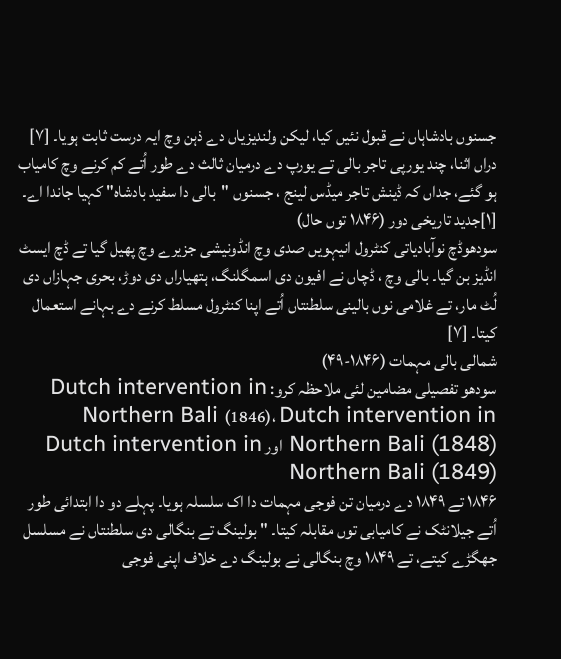جسنوں بادشاہاں نے قبول نئيں کیا، لیکن ولندیزیاں دے ذہن وچ ایہ درست ثابت ہويا۔ [۷]
دراں اثنا، چند یورپی تاجر بالی تے یورپ دے درمیان ثالث دے طور اُتے کم کرنے وچ کامیاب ہو گئے، جداں کہ ڈینش تاجر میڈس لینج ، جسنوں "بالی دا سفید بادشاہ" کہیا جاندا اے۔ [۱]جدید تاریخی دور (۱۸۴۶ توں حال)
سودھوڈچ نوآبادیاتی کنٹرول انیہويں صدی وچ انڈونیشی جزیرے وچ پھیل گیا تے ڈچ ایسٹ انڈیز بن گیا۔ بالی وچ ، ڈچاں نے افیون دی اسمگلنگ، ہتھیاراں دی دوڑ، بحری جہازاں دی لُٹ مار، تے غلامی نوں بالینی سلطنتاں اُتے اپنا کنٹرول مسلط کرنے دے بہانے استعمال کيتا۔ [۷]
شمالی بالی مہمات (۱۸۴۶-۴۹)
سودھو تفصیلی مضامین لئی ملاحظہ کرو: Dutch intervention in Northern Bali (1846)، Dutch intervention in Northern Bali (1848) اور Dutch intervention in Northern Bali (1849)
۱۸۴۶ تے ۱۸۴۹ دے درمیان تن فوجی مہمات دا اک سلسلہ ہويا۔ پہلے دو دا ابتدائی طور اُتے جیلانٹک نے کامیابی توں مقابلہ کيتا۔ " بولینگ تے بنگالی دی سلطنتاں نے مسلسل جھگڑے کیتے، تے ۱۸۴۹ وچ بنگالی نے بولینگ دے خلاف اپنی فوجی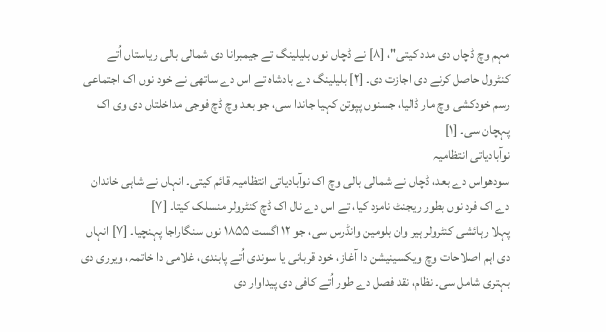مہم وچ ڈچاں دی مدد کيتی"، [۸] نے ڈچاں نوں بلیلینگ تے جیمبرانا دی شمالی بالی ریاستاں اُتے کنٹرول حاصل کرنے دی اجازت دی۔ [۲] بلیلینگ دے بادشاہ تے اس دے ساتھی نے خود نوں اک اجتماعی رسم خودکشی وچ مار ڈالیا، جسنوں پپوتن کہیا جاندا سی، جو بعد وچ ڈچ فوجی مداخلتاں دی وی اک پہچان سی۔ [۱]
نوآبادیاتی انتظامیہ
سودھواس دے بعد، ڈچاں نے شمالی بالی وچ اک نوآبادیاتی انتظامیہ قائم کيتی۔ انہاں نے شاہی خاندان دے اک فرد نوں بطور ریجنٹ نامزد کیا، تے اس دے نال اک ڈچ کنٹرولر منسلک کيتا۔ [۷]
پہلا رہائشی کنٹرولر ہیر وان بلومین وانڈرس سی، جو ۱۲ اگست ۱۸۵۵ نوں سنگاراجا پہنچیا۔ [۷] انہاں دی اہم اصلاحات وچ ویکسینیشن دا آغاز، خود قربانی یا سوندی اُتے پابندی، غلامی دا خاتمہ، ویرری دی بہتری شامل سی۔ نظام، نقد فصل دے طور اُتے کافی دی پیداوار دی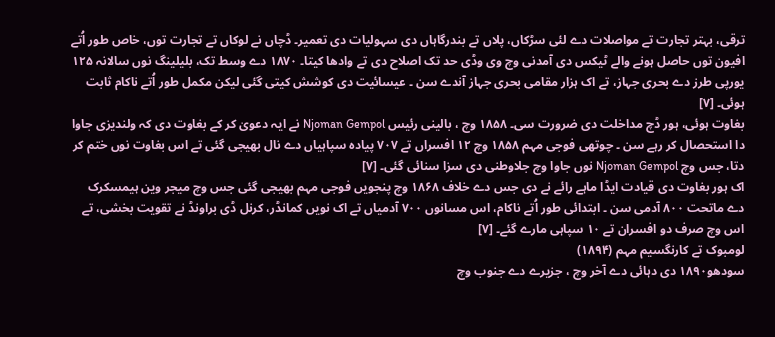ترقی، بہتر تجارت تے مواصلات دے لئی سڑکاں، پلاں تے بندرگاہاں دی سہولیات دی تعمیر۔ ڈچاں نے لوکاں تے تجارت توں، خاص طور اُتے افیون توں حاصل ہونے والے ٹیکس دی آمدنی وچ وی وڈی حد تک اصلاح دی تے وادھا کيتا۔ ۱۸٧۰ دے وسط تک، بلیلینگ نوں سالانہ ۱۲۵ یورپی طرز دے بحری جہاز، تے اک ہزار مقامی بحری جہاز آندے سن ۔ عیسائیت دی کوشش کيتی گئی لیکن مکمل طور اُتے ناکام ثابت ہوئی۔ [۷]
بغاوت ہوئی، ہور ڈچ مداخلت دی ضرورت سی۔ ۱۸۵۸ وچ ، بالینی رئیس Njoman Gempol نے ایہ دعویٰ کر کے بغاوت دی کہ ولندیزی جاوا دا استحصال کر رہے سن ۔ چوتھی فوجی مہم ۱۸۵۸ وچ ۱۲ افسراں تے ٧۰٧ پیادہ سپاہیاں دے نال بھیجی گئی تے اس بغاوت نوں ختم کر دتا، جس وچ Njoman Gempol نوں جاوا وچ جلاوطنی دی سزا سنائی گئی۔ [۷]
اک ہور بغاوت دی قیادت ایڈا ماہے رائے نے دی جس دے خلاف ۱۸۶۸ وچ پنجويں فوجی مہم بھیجی گئی جس وچ میجر وین ہیمسکرک دے ماتحت ۸۰۰ آدمی سن ۔ ابتدائی طور اُتے ناکام، اس مسانوں ٧۰۰ آدمیاں تے اک نويں کمانڈر، کرنل ڈی براونڈ نے تقویت بخشی، تے اس وچ صرف دو افسران تے ۱۰ سپاہی مارے گئے۔ [۷]
لومبوک تے کارنگسیم مہم (۱۸۹۴)
سودھو۱۸۹۰ دی دہائی دے آخر وچ ، جزیرے دے جنوب وچ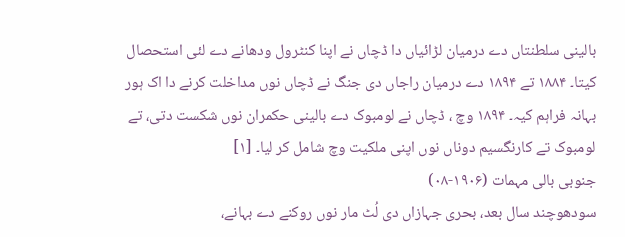بالینی سلطنتاں دے درمیان لڑائیاں دا ڈچاں نے اپنا کنٹرول ودھانے دے لئی استحصال کيتا۔ ۱۸۸۴ تے ۱۸۹۴ دے درمیان راجاں دی جنگ نے ڈچاں نوں مداخلت کرنے دا اک ہور بہانہ فراہم کیہ۔ ۱۸۹۴ وچ ، ڈچاں نے لومبوک دے بالینی حکمران نوں شکست دتی، تے لومبوک تے کارنگسیم دوناں نوں اپنی ملکیت وچ شامل کر ليا۔ [۱]
جنوبی بالی مہمات (۱۹۰۶-۰۸)
سودھوچند سال بعد، بحری جہازاں دی لُٹ مار نوں روکنے دے بہانے،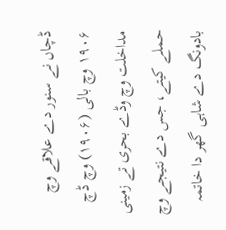ڈچاں نے سنور دے علاقے وچ ۱۹۰۶ وچ بالی (۱۹۰۶) وچ ڈچ مداخلت وچ وڈے بحری تے زمینی حملے کیتے، جس دے نتیجے وچ بادونگ دے شاہی گھر دا خاتمہ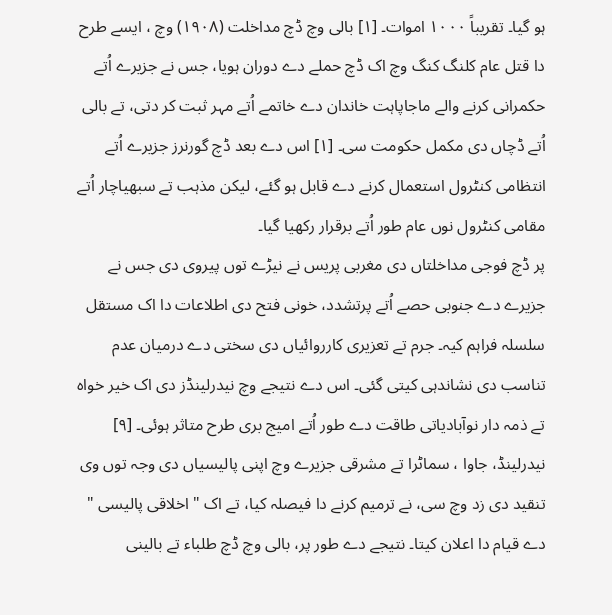ہو گیا۔ تقریباً ۱۰۰۰ اموات۔ [۱] بالی وچ ڈچ مداخلت (۱۹۰۸) وچ ، ايسے طرح دا قتل عام کلنگ کنگ وچ اک ڈچ حملے دے دوران ہويا، جس نے جزیرے اُتے حکمرانی کرنے والے ماجاپاہت خاندان دے خاتمے اُتے مہر ثبت کر دتی، تے بالی اُتے ڈچاں دی مکمل حکومت سی۔ [۱] اس دے بعد ڈچ گورنرز جزیرے اُتے انتظامی کنٹرول استعمال کرنے دے قابل ہو گئے، لیکن مذہب تے سبھیاچار اُتے مقامی کنٹرول نوں عام طور اُتے برقرار رکھیا گیا۔
پر ڈچ فوجی مداخلتاں دی مغربی پریس نے نیڑے توں پیروی دی جس نے جزیرے دے جنوبی حصے اُتے پرتشدد، خونی فتح دی اطلاعات دا اک مستقل سلسلہ فراہم کیہ۔ جرم تے تعزیری کارروائیاں دی سختی دے درمیان عدم تناسب دی نشاندہی کيتی گئی۔ اس دے نتیجے وچ نیدرلینڈز دی اک خیر خواہ تے ذمہ دار نوآبادیاتی طاقت دے طور اُتے امیج بری طرح متاثر ہوئی۔ [۹] نیدرلینڈ، جاوا ، سماٹرا تے مشرقی جزیرے وچ اپنی پالیسیاں دی وجہ توں وی تنقید دی زد وچ سی، نے ترمیم کرنے دا فیصلہ کیا، تے اک " اخلاقی پالیسی " دے قیام دا اعلان کيتا۔ نتیجے دے طور پر، بالی وچ ڈچ طلباء تے بالینی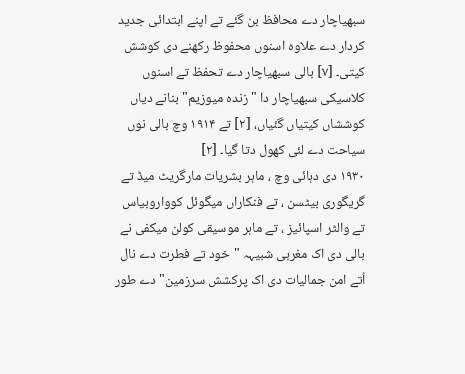سبھیاچار دے محافظ بن گئے تے اپنے ابتدائی جدید کردار دے علاوہ اسنوں محفوظ رکھنے دی کوشش کيتی۔ [۷] بالی سبھیاچار دے تحفظ تے اسنوں کلاسیکی سبھیاچار دا "زندہ میوزیم" بنانے دیاں کوششاں کيتیاں گئیاں، [۲] تے ۱۹۱۴ وچ بالی نوں سیاحت دے لئی کھول دتا گیا۔ [۲]
۱۹۳۰ دی دہائی وچ ، ماہر بشریات مارگریٹ میڈ تے گریگوری بیٹسن ، تے فنکاراں میگوئل کوواروبیاس تے والٹر اسپائیز ، تے ماہر موسیقی کولن میکفی نے بالی دی اک مغربی شبیہہ "خود تے فطرت دے نال اُتے امن جمالیات دی اک پرکشش سرزمین" دے طور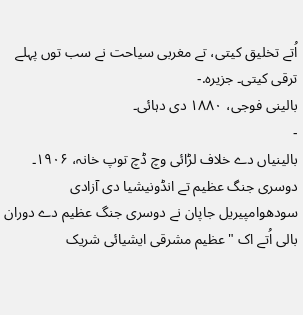اُتے تخلیق کيتی، تے مغربی سیاحت نے سب توں پہلے ترقی کيتی۔ جزیرہ.-
بالینی فوجی، ۱۸۸۰ دی دہائی۔
-
بالینیاں دے خلاف لڑائی وچ ڈچ توپ خانہ، ۱۹۰۶۔
دوسری جنگ عظیم تے انڈونیشیا دی آزادی
سودھوامپیریل جاپان نے دوسری جنگ عظیم دے دوران بالی اُتے اک " عظیم مشرقی ایشیائی شریک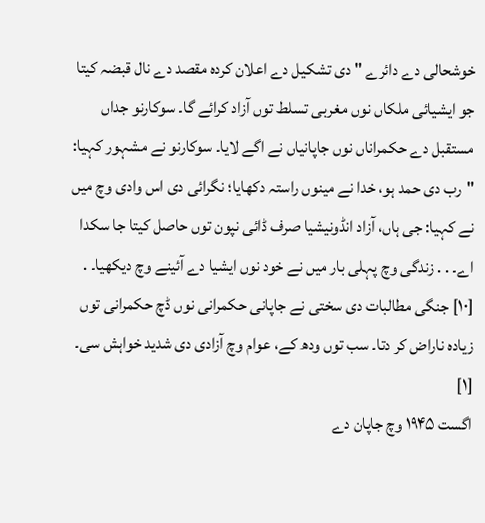خوشحالی دے دائرے " دی تشکیل دے اعلان کردہ مقصد دے نال قبضہ کيتا جو ایشیائی ملکاں نوں مغربی تسلط توں آزاد کرائے گا۔ سوکارنو جداں مستقبل دے حکمراناں نوں جاپانیاں نے اگے لایا۔ سوکارنو نے مشہور کہیا: "رب دی حمد ہو، خدا نے مینوں راستہ دکھایا؛ نگرائی دی اس وادی وچ ميں نے کہیا: جی ہاں، آزاد انڈونیشیا صرف ڈائی نپون توں حاصل کيتا جا سکدا اے۔ . . زندگی وچ پہلی بار ميں نے خود نوں ایشیا دے آئینے وچ دیکھیا۔ . [۱۰] جنگی مطالبات دی سختی نے جاپانی حکمرانی نوں ڈچ حکمرانی توں زیادہ ناراض کر دتا۔ سب توں ودھ کے، عوام وچ آزادی دی شدید خواہش سی۔ [۱]
اگست ۱۹۴۵ وچ جاپان دے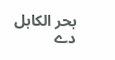بحر الکاہل دے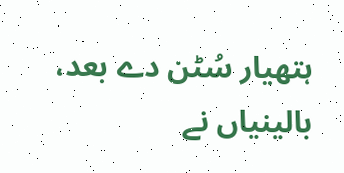ہتھیار سُٹن دے بعد، بالینیاں نے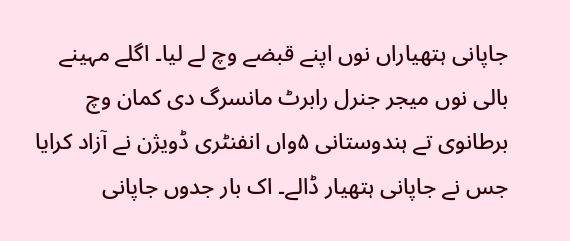جاپانی ہتھیاراں نوں اپنے قبضے وچ لے لیا۔ اگلے مہینے بالی نوں میجر جنرل رابرٹ مانسرگ دی کمان وچ برطانوی تے ہندوستانی ۵واں انفنٹری ڈویژن نے آزاد کرایا جس نے جاپانی ہتھیار ڈالے۔ اک بار جدوں جاپانی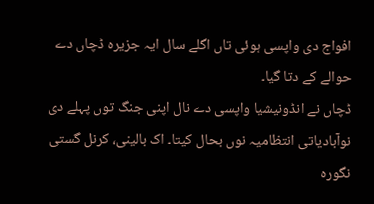افواج دی واپسی ہوئی تاں اگلے سال ایہ جزیرہ ڈچاں دے حوالے کے دتا گیا۔
ڈچاں نے انڈونیشیا واپسی دے نال اپنی جنگ توں پہلے دی نوآبادیاتی انتظامیہ نوں بحال کيتا۔ اک بالینی، کرنل گستی نگورہ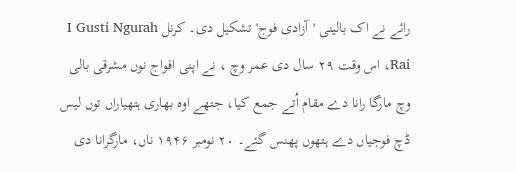رائے نے اک بالینی 'آزادی فوج' تشکیل دی۔ کرنل I Gusti Ngurah Rai، اس وقت ۲۹ سال دی عمر وچ ، نے اپنی افواج نوں مشرقی بالی وچ مارگا رانا دے مقام اُتے جمع کیا، جتھے اوہ بھاری ہتھیاراں توں لیس ڈچ فوجیاں دے ہتھوں پھنس گئے۔ ۲۰ نومبر ۱۹۴۶ ناں، مارگرانا دی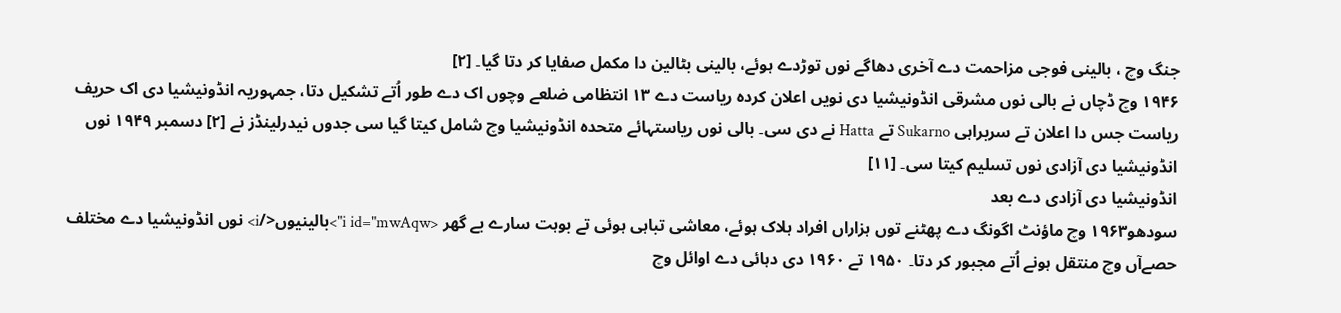جنگ وچ ، بالینی فوجی مزاحمت دے آخری دھاگے نوں توڑدے ہوئے، بالینی بٹالین دا مکمل صفایا کر دتا گیا۔ [۲]
۱۹۴۶ وچ ڈچاں نے بالی نوں مشرقی انڈونیشیا دی نويں اعلان کردہ ریاست دے ۱۳ انتظامی ضلعے وچوں اک دے طور اُتے تشکیل دتا، جمہوریہ انڈونیشیا دی اک حریف ریاست جس دا اعلان تے سربراہی Sukarno تے Hatta نے دی سی۔ بالی نوں ریاستہائے متحدہ انڈونیشیا وچ شامل کيتا گیا سی جدوں نیدرلینڈز نے [۲] دسمبر ۱۹۴۹ نوں انڈونیشیا دی آزادی نوں تسلیم کيتا سی۔ [۱۱]
انڈونیشیا دی آزادی دے بعد
سودھو۱۹۶۳ وچ ماؤنٹ اگونگ دے پھٹنے توں ہزاراں افراد ہلاک ہوئے، معاشی تباہی ہوئی تے بوہت سارے بے گھر <i id="mwAqw">بالینیوں</i> نوں انڈونیشیا دے مختلف حصےآں وچ منتقل ہونے اُتے مجبور کر دتا۔ ۱۹۵۰ تے ۱۹۶۰ دی دہائی دے اوائل وچ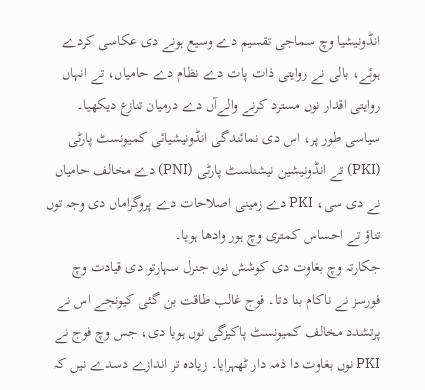انڈونیشیا وچ سماجی تقسیم دے وسیع ہونے دی عکاسی کردے ہوئے، بالی نے روايتی ذات پات دے نظام دے حامیاں، تے انہاں روايتی اقدار نوں مسترد کرنے والےآں دے درمیان تنازع دیکھیا۔ سیاسی طور پر، اس دی نمائندگی انڈونیشیائی کمیونسٹ پارٹی (PKI) تے انڈونیشین نیشنلسٹ پارٹی (PNI) دے مخالف حامیاں نے دی سی، PKI دے زمینی اصلاحات دے پروگراماں دی وجہ توں تناؤ تے احساس کمتری وچ ہور وادھا ہويا۔
جکارتہ وچ بغاوت دی کوشش نوں جنرل سہارتو دی قیادت وچ فورسز نے ناکام بنا دتا۔ فوج غالب طاقت بن گئی کیونجے اس نے پرتشدد مخالف کمیونسٹ پاکیزگی نوں ہويا دی، جس وچ فوج نے PKI نوں بغاوت دا ذمہ دار ٹھہرایا۔ زیادہ تر اندازے دسدے نيں کہ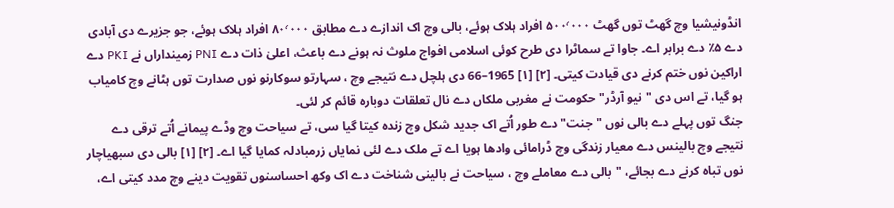انڈونیشیا وچ گھٹ توں گھٹ ۵۰۰٬۰۰۰ افراد ہلاک ہوئے، بالی وچ اک اندازے دے مطابق ۸۰٬۰۰۰ افراد ہلاک ہوئے، جو جزیرے دی آبادی دے ۵٪ دے برابر اے۔ جاوا تے سماٹرا دی طرح کوئی اسلامی افواج ملوث نہ ہونے دے باعث، اعلیٰ ذات دے PNI زمینداراں نے PKI دے اراکین نوں ختم کرنے دی قیادت کيتی۔ [۲] [۱] 1965–66 دی ہلچل دے نتیجے وچ ، سہارتو سوکارنو نوں صدارت توں ہٹانے وچ کامیاب ہو گیا، تے اس دی "نیو آرڈر" حکومت نے مغربی ملکاں دے نال تعلقات دوبارہ قائم کر لئی۔
جنگ توں پہلے دے بالی نوں "جنت" دے طور اُتے اک جدید شکل وچ زندہ کيتا گیا سی، تے سیاحت وچ وڈے پیمانے اُتے ترقی دے نتیجے وچ بالینس دے معیار زندگی وچ ڈرامائی وادھا ہويا اے تے ملک دے لئی نمایاں زرمبادلہ کمایا گیا اے۔ [۲] [۱] بالی دی سبھیاچار نوں تباہ کرنے دے بجائے، "بالی دے معاملے وچ ، سیاحت نے بالینی شناخت دے اک وکھ احساسنوں تقویت دینے وچ مدد کيتی اے،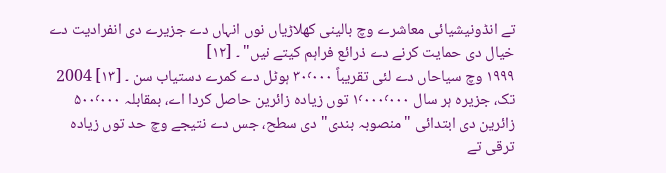تے انڈونیشیائی معاشرے وچ بالینی کھلاڑیاں نوں انہاں دے جزیرے دی انفرادیت دے خیال دی حمایت کرنے دے ذرائع فراہم کیتے نيں" ۔ [۱۲]
۱۹۹۹ وچ سیاحاں دے لئی تقریباً ۳۰٬۰۰۰ ہوٹل دے کمرے دستیاب سن ۔ [۱۳] 2004 تک، جزیرہ ہر سال ۱٬۰۰۰٬۰۰۰ توں زیادہ زائرین حاصل کردا اے، بمقابلہ ۵۰۰٬۰۰۰ زائرین دی ابتدائی "منصوبہ بندی" دی سطح، جس دے نتیجے وچ حد توں زیادہ ترقی تے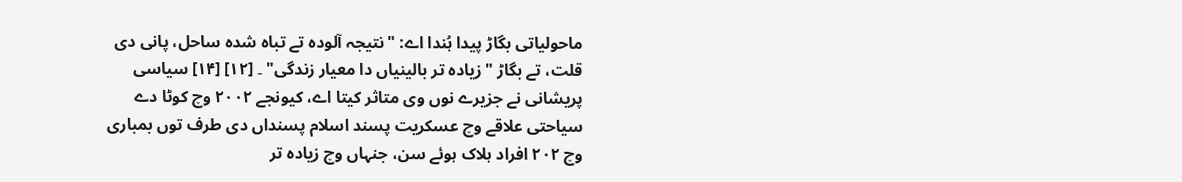ماحولیاتی بگاڑ پیدا ہُندا اے: "نتیجہ آلودہ تے تباہ شدہ ساحل، پانی دی قلت، تے بگاڑ " زیادہ تر بالینیاں دا معیار زندگی" ۔ [۱۲] [۱۴] سیاسی پریشانی نے جزیرے نوں وی متاثر کيتا اے، کیونجے ۲۰۰۲ وچ کوٹا دے سیاحتی علاقے وچ عسکریت پسند اسلام پسنداں دی طرف توں بمباری وچ ۲۰۲ افراد ہلاک ہوئے سن، جنہاں وچ زیادہ تر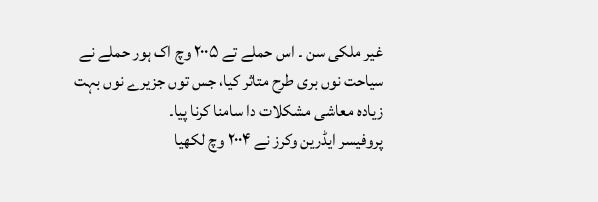غیر ملکی سن ۔ اس حملے تے ۲۰۰۵ وچ اک ہور حملے نے سیاحت نوں بری طرح متاثر کیا، جس توں جزیرے نوں بہت زیادہ معاشی مشکلات دا سامنا کرنا پيا۔
پروفیسر ایڈرین وکرز نے ۲۰۰۴ وچ لکھیا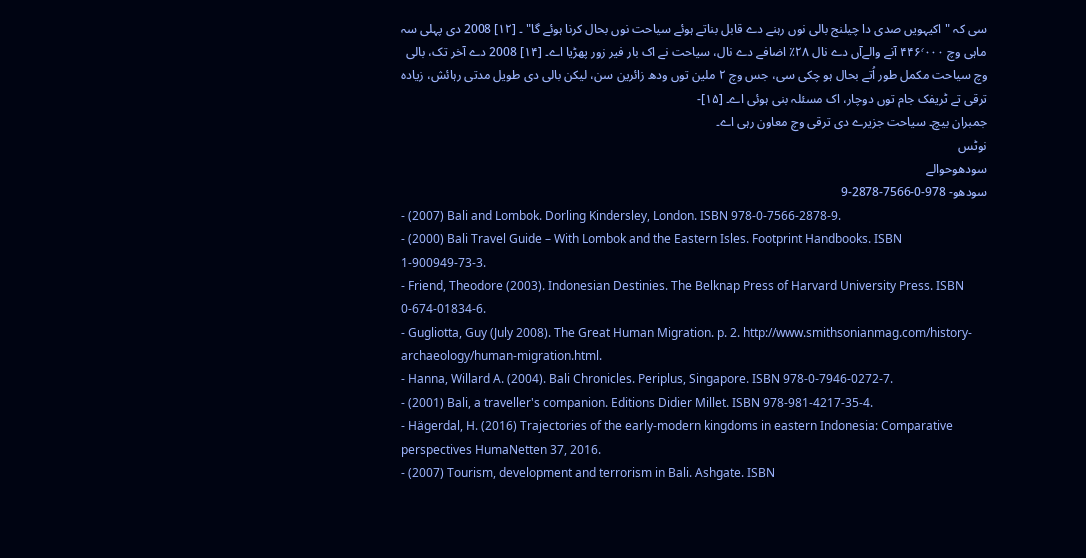سی کہ "اکیہويں صدی دا چیلنج بالی نوں رہنے دے قابل بناتے ہوئے سیاحت نوں بحال کرنا ہوئے گا" ۔ [۱۲] 2008 دی پہلی سہ ماہی وچ ۴۴۶٬۰۰۰ آنے والےآں دے نال ۲۸٪ اضافے دے نال، سیاحت نے اک بار فیر زور پھڑیا اے۔ [۱۴] 2008 دے آخر تک، بالی وچ سیاحت مکمل طور اُتے بحال ہو چکی سی، جس وچ ۲ ملین توں ودھ زائرین سن، لیکن بالی دی طویل مدتی رہائش، زیادہ ترقی تے ٹریفک جام توں دوچار، اک مسئلہ بنی ہوئی اے۔ [۱۵]-
جمبران بیچ۔ سیاحت جزیرے دی ترقی وچ معاون رہی اے۔
نوٹس
سودھوحوالے
سودھو- 978-0-7566-2878-9
- (2007) Bali and Lombok. Dorling Kindersley, London. ISBN 978-0-7566-2878-9.
- (2000) Bali Travel Guide – With Lombok and the Eastern Isles. Footprint Handbooks. ISBN 1-900949-73-3.
- Friend, Theodore (2003). Indonesian Destinies. The Belknap Press of Harvard University Press. ISBN 0-674-01834-6.
- Gugliotta, Guy (July 2008). The Great Human Migration. p. 2. http://www.smithsonianmag.com/history-archaeology/human-migration.html.
- Hanna, Willard A. (2004). Bali Chronicles. Periplus, Singapore. ISBN 978-0-7946-0272-7.
- (2001) Bali, a traveller's companion. Editions Didier Millet. ISBN 978-981-4217-35-4.
- Hägerdal, H. (2016) Trajectories of the early-modern kingdoms in eastern Indonesia: Comparative perspectives HumaNetten 37, 2016.
- (2007) Tourism, development and terrorism in Bali. Ashgate. ISBN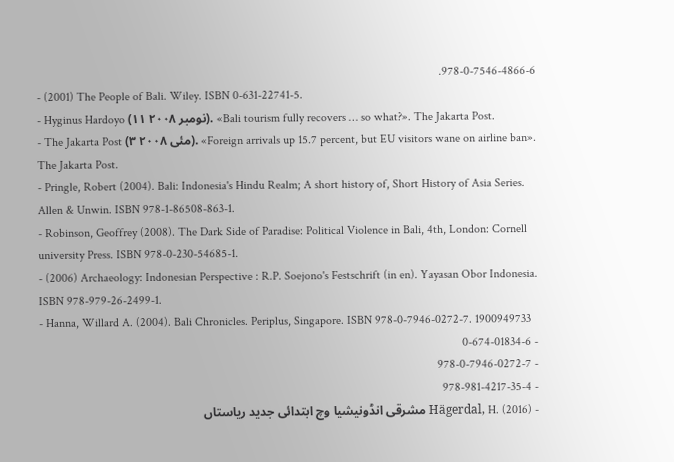978-0-7546-4866-6.
- (2001) The People of Bali. Wiley. ISBN 0-631-22741-5.
- Hyginus Hardoyo (۱۱ نومبر ۲۰۰۸). «Bali tourism fully recovers … so what?». The Jakarta Post.
- The Jakarta Post (۳ مئی ۲۰۰۸). «Foreign arrivals up 15.7 percent, but EU visitors wane on airline ban». The Jakarta Post.
- Pringle, Robert (2004). Bali: Indonesia's Hindu Realm; A short history of, Short History of Asia Series. Allen & Unwin. ISBN 978-1-86508-863-1.
- Robinson, Geoffrey (2008). The Dark Side of Paradise: Political Violence in Bali, 4th, London: Cornell university Press. ISBN 978-0-230-54685-1.
- (2006) Archaeology: Indonesian Perspective : R.P. Soejono's Festschrift (in en). Yayasan Obor Indonesia. ISBN 978-979-26-2499-1.
- Hanna, Willard A. (2004). Bali Chronicles. Periplus, Singapore. ISBN 978-0-7946-0272-7. 1900949733
- 0-674-01834-6
- 978-0-7946-0272-7
- 978-981-4217-35-4
- Hägerdal, H. (2016) مشرقی انڈونیشیا وچ ابتدائی جدید ریاستاں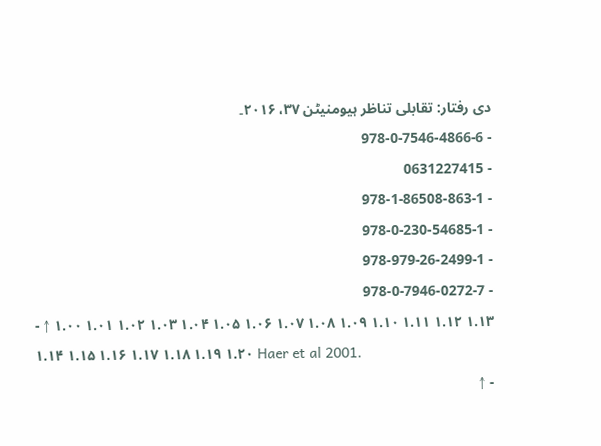دی رفتار: تقابلی تناظر ہیومنیٹن ۳٧، ۲۰۱۶۔
- 978-0-7546-4866-6
- 0631227415
- 978-1-86508-863-1
- 978-0-230-54685-1
- 978-979-26-2499-1
- 978-0-7946-0272-7
- ↑ ۱.۰۰ ۱.۰۱ ۱.۰۲ ۱.۰۳ ۱.۰۴ ۱.۰۵ ۱.۰۶ ۱.۰۷ ۱.۰۸ ۱.۰۹ ۱.۱۰ ۱.۱۱ ۱.۱۲ ۱.۱۳ ۱.۱۴ ۱.۱۵ ۱.۱۶ ۱.۱۷ ۱.۱۸ ۱.۱۹ ۱.۲۰ Haer et al 2001.
- ↑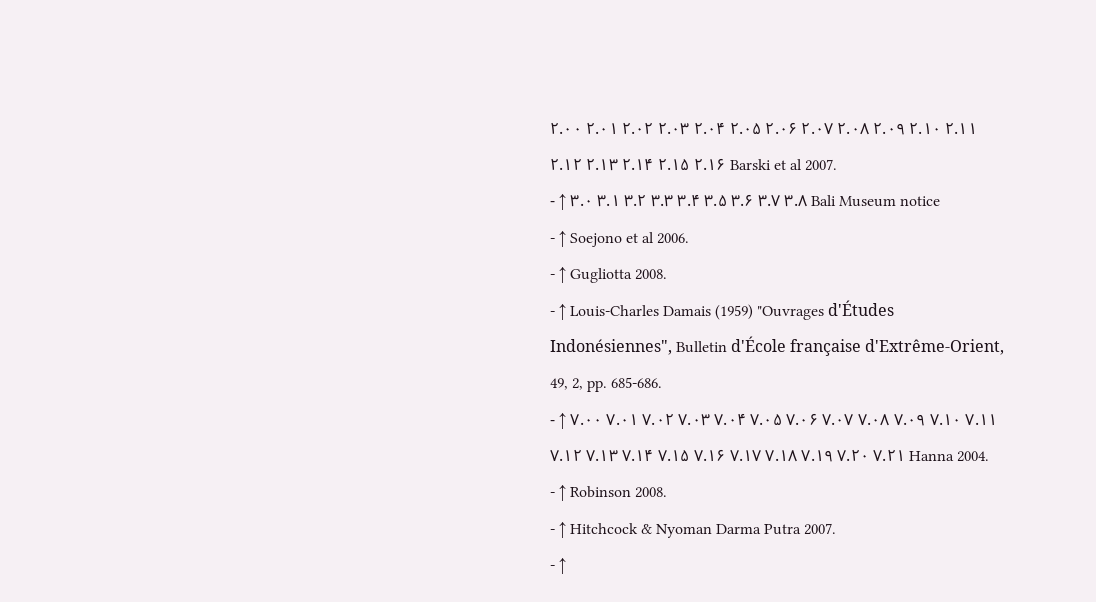۲.۰۰ ۲.۰۱ ۲.۰۲ ۲.۰۳ ۲.۰۴ ۲.۰۵ ۲.۰۶ ۲.۰۷ ۲.۰۸ ۲.۰۹ ۲.۱۰ ۲.۱۱ ۲.۱۲ ۲.۱۳ ۲.۱۴ ۲.۱۵ ۲.۱۶ Barski et al 2007.
- ↑ ۳.۰ ۳.۱ ۳.۲ ۳.۳ ۳.۴ ۳.۵ ۳.۶ ۳.۷ ۳.۸ Bali Museum notice
- ↑ Soejono et al 2006.
- ↑ Gugliotta 2008.
- ↑ Louis-Charles Damais (1959) "Ouvrages d'Études Indonésiennes", Bulletin d'École française d'Extrême-Orient, 49, 2, pp. 685-686.
- ↑ ۷.۰۰ ۷.۰۱ ۷.۰۲ ۷.۰۳ ۷.۰۴ ۷.۰۵ ۷.۰۶ ۷.۰۷ ۷.۰۸ ۷.۰۹ ۷.۱۰ ۷.۱۱ ۷.۱۲ ۷.۱۳ ۷.۱۴ ۷.۱۵ ۷.۱۶ ۷.۱۷ ۷.۱۸ ۷.۱۹ ۷.۲۰ ۷.۲۱ Hanna 2004.
- ↑ Robinson 2008.
- ↑ Hitchcock & Nyoman Darma Putra 2007.
- ↑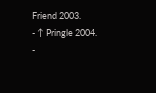Friend 2003.
- ↑ Pringle 2004.
-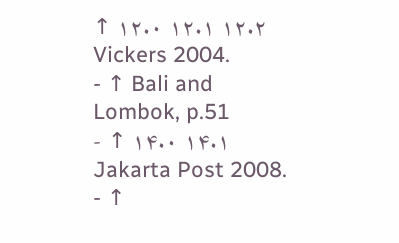↑ ۱۲.۰ ۱۲.۱ ۱۲.۲ Vickers 2004.
- ↑ Bali and Lombok, p.51
- ↑ ۱۴.۰ ۱۴.۱ Jakarta Post 2008.
- ↑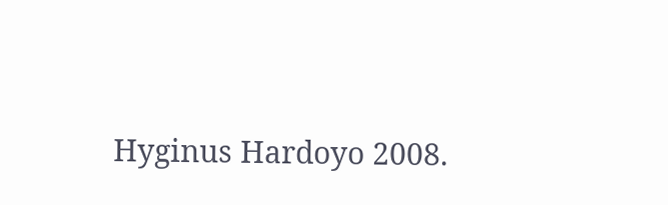Hyginus Hardoyo 2008.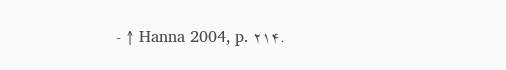- ↑ Hanna 2004, p. ۲۱۴.